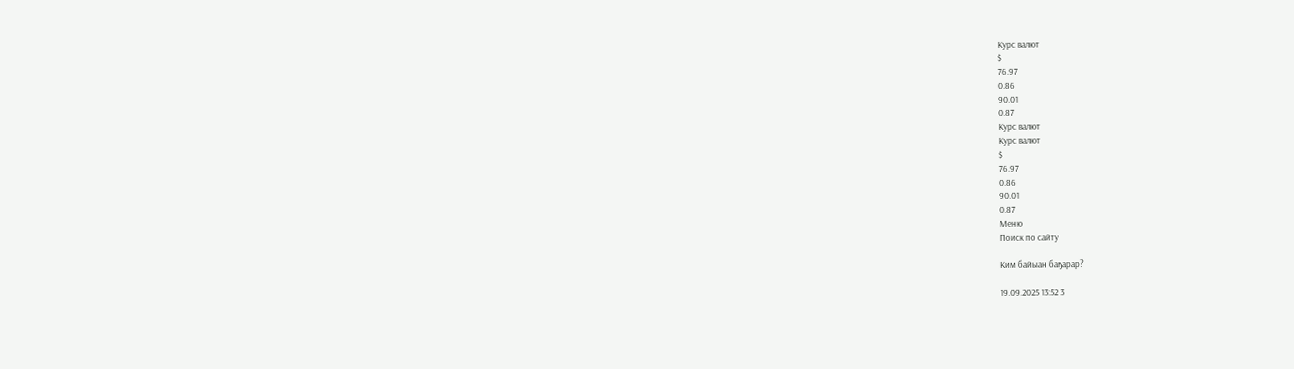Курс валют
$
76.97
0.86
90.01
0.87
Курс валют
Курс валют
$
76.97
0.86
90.01
0.87
Меню
Поиск по сайту

Ким байыан баҕарар?

19.09.2025 13:52 3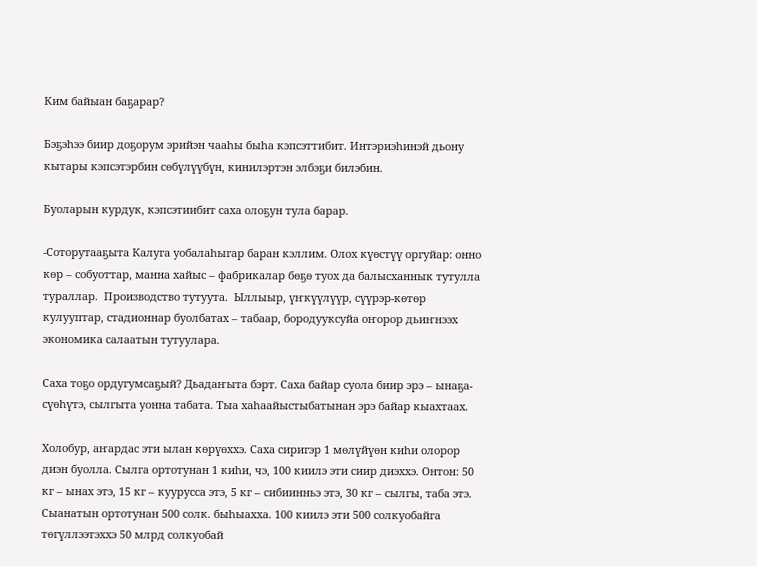Ким байыан баҕарар?

Бэҕэһээ биир доҕорум эрийэн чааһы быһа кэпсэттибит. Интэриэһинэй дьону кытары кэпсэтэрбин сөбүлүүбүн, кинилэртэн элбэҕи билэбин.

Буоларын курдук, кэпсэтиибит саха олоҕун тула барар.

-Соторутааҕыта Калуга уобалаһыгар баран кэллим. Олох күөстүү оргуйар: онно көр – собуоттар, манна хайыс – фабрикалар бөҕө туох да балысханнык тутулла тураллар.  Производство тутуута.  Ыллыыр, үҥкүүлүүр, сүүрэр-көтөр кулууптар, стадионнар буолбатах – табаар, бородууксуйа оҥорор дьиҥнээх экономика салаатын тутуулара.

Саха тоҕо ордугумсаҕый? Дьадаҥыта бэрт. Саха байар суола биир эрэ – ынаҕа-сүөһүтэ, сылгыта уонна табата. Тыа хаһаайыстыбатынан эрэ байар кыахтаах.

Холобур, аҥардас эти ылан көрүөххэ. Саха сиригэр 1 мөлүйүөн киһи олорор диэн буолла. Сылга ортотунан 1 киһи, чэ, 100 киилэ эти сиир диэххэ. Онтон: 50 кг – ынах этэ, 15 кг – куурусса этэ, 5 кг – сибиинньэ этэ, 30 кг – сылгы, таба этэ. Сыанатын ортотунан 500 солк. быһыахха. 100 киилэ эти 500 солкуобайга төгүллээтэххэ 50 млрд солкуобай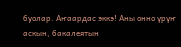буолар. Аҥаардас эккэ! Аны онно үрүҥ аскын, бакалеятын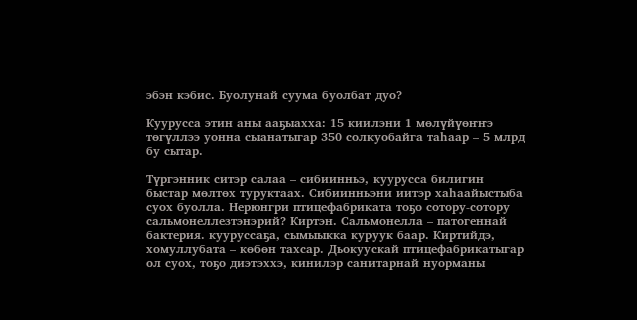эбэн кэбис. Буолунай суума буолбат дуо?

Куурусса этин аны ааҕыахха: 15 киилэни 1 мөлүйүөҥҥэ төгүллээ уонна сыанатыгар 350 солкуобайга таһаар – 5 млрд бу сытар.

Түргэнник ситэр салаа – сибиинньэ, куурусса билигин быстар мөлтөх туруктаах. Сибиинньэни иитэр хаһаайыстыба суох буолла. Нерюнгри птицефабриката тоҕо сотору-сотору сальмонеллезтэнэрий? Киртэн. Сальмонелла – патогеннай бактерия. кууруссаҕа, сымыыкка куруук баар. Киртийдэ, хомуллубата – көбөн тахсар. Дьокуускай птицефабрикатыгар ол суох, тоҕо диэтэххэ, кинилэр санитарнай нуорманы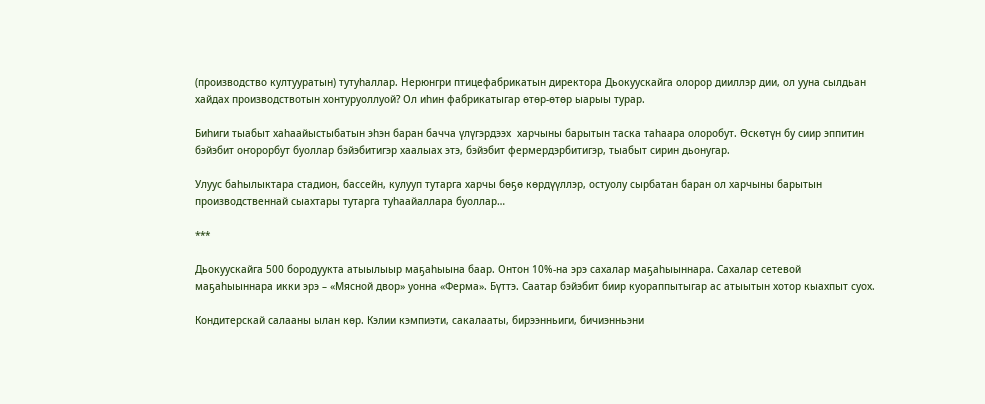(производство култууратын) тутуһаллар. Нерюнгри птицефабрикатын директора Дьокуускайга олорор дииллэр дии, ол ууна сылдьан хайдах производствотын хонтуруоллуой? Ол иһин фабрикатыгар өтөр-өтөр ыарыы турар.

Биһиги тыабыт хаһаайыстыбатын эһэн баран бачча үлүгэрдээх  харчыны барытын таска таһаара олоробут. Өскөтүн бу сиир эппитин бэйэбит оҥорорбут буоллар бэйэбитигэр хаалыах этэ, бэйэбит фермердэрбитигэр, тыабыт сирин дьонугар.

Улуус баһылыктара стадион, бассейн, кулууп тутарга харчы бөҕө көрдүүллэр, остуолу сырбатан баран ол харчыны барытын производственнай сыахтары тутарга туһаайаллара буоллар…

***

Дьокуускайга 500 бородуукта атыылыыр маҕаһыына баар. Онтон 10%-на эрэ сахалар маҕаһыыннара. Сахалар сетевой маҕаһыыннара икки эрэ – «Мясной двор» уонна «Ферма». Бүттэ. Саатар бэйэбит биир куораппытыгар ас атыытын хотор кыахпыт суох.

Кондитерскай салааны ылан көр. Кэлии кэмпиэти, сакалааты, бирээнньиги, бичиэнньэни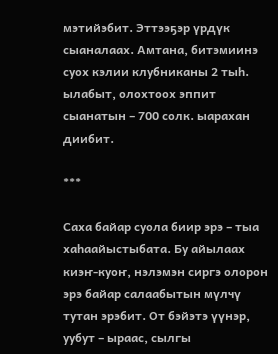мэтийэбит. Эттээҕэр үрдүк сыаналаах. Амтана, битэмиинэ суох кэлии клубниканы 2 тыһ. ылабыт, олохтоох эппит сыанатын – 700 солк. ыарахан диибит.

***

Саха байар суола биир эрэ – тыа хаһаайыстыбата. Бу айылаах киэҥ-куоҥ, нэлэмэн сиргэ олорон эрэ байар салаабытын мүлчү тутан эрэбит. От бэйэтэ үүнэр, уубут – ыраас, сылгы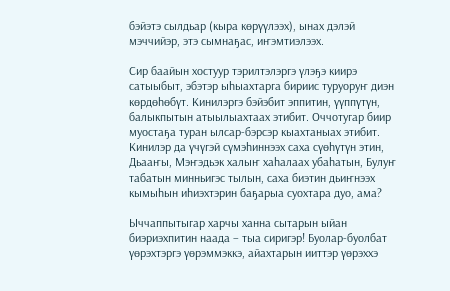бэйэтэ сылдьар (кыра көрүүлээх), ынах дэлэй мэччийэр, этэ сымнаҕас, иҥэмтиэлээх.

Сир баайын хостуур тэрилтэлэргэ үлэҕэ киирэ сатыыбыт, эбэтэр ыһыахтарга бириис туруоруҥ диэн көрдөһөбүт. Кинилэргэ бэйэбит эппитин, үүппүтүн, балыкпытын атыылыахтаах этибит. Оччотугар биир муостаҕа туран ылсар-бэрсэр кыахтаныах этибит. Кинилэр да үчүгэй сүмэһиннээх саха сүөһүтүн этин, Дьааҥы, Мэҥэдьэк халыҥ хаһалаах убаһатын, Булуҥ табатын минньигэс тылын, саха биэтин дьиҥнээх кымыһын иһиэхтэрин баҕарыа суохтара дуо, ама?

Ыччаппытыгар харчы ханна сытарын ыйан биэриэхпитин наада – тыа сиригэр! Буолар-буолбат үөрэхтэргэ үөрэммэккэ, айахтарын ииттэр үөрэххэ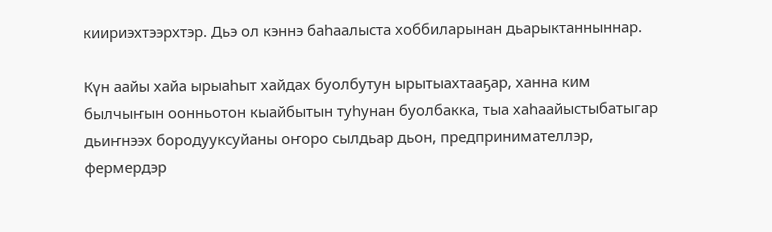киириэхтээрхтэр. Дьэ ол кэннэ баһаалыста хоббиларынан дьарыктанныннар.

Күн аайы хайа ырыаһыт хайдах буолбутун ырытыахтааҕар, ханна ким былчыҥын оонньотон кыайбытын туһунан буолбакка, тыа хаһаайыстыбатыгар дьиҥнээх бородууксуйаны оҥоро сылдьар дьон, предпринимателлэр, фермердэр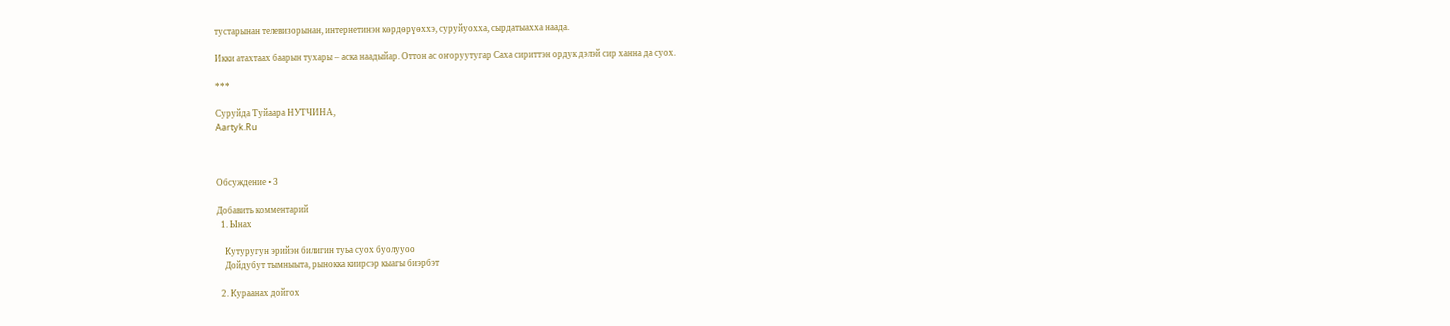тустарынан телевизорынан, интернетинэн көрдөрүөххэ, суруйуохха, сырдатыахха наада.

Икки атахтаах баарын тухары – аска наадыйар. Оттон ас оҥоруутугар Саха сириттэн ордук дэлэй сир ханна да суох.

***

Суруйда Туйаара НУТЧИНА,
Aartyk.Ru



Обсуждение • 3

Добавить комментарий
  1. Ынах

    Кутуругун эрийэн билигин туьа суох буолууоо
    Дойдубут тымныыта, рынокка киирсэр кыагы биэрбэт

  2. Кураанах дойгох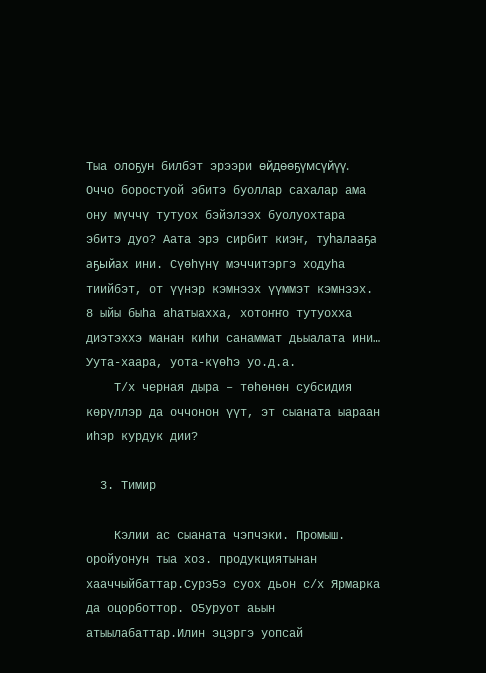Тыа олоҕун билбэт эрээри өйдөөҕүмсүйүү. Оччо боростуой эбитэ буоллар сахалар ама ону мүччү тутуох бэйэлээх буолуохтара эбитэ дуо? Аата эрэ сирбит киэҥ, туһалааҕа аҕыйах ини. Сүөһүнү мэччитэргэ ходуһа тиийбэт, от үүнэр кэмнээх үүммэт кэмнээх. 8 ыйы быһа аһатыахха, хотоҥҥо тутуохха диэтэххэ манан киһи санаммат дьыалата ини… Уута-хаара, уота-күөһэ уо.д.а.
    Т/х черная дыра – төһөнөн субсидия көрүллэр да оччонон үүт, эт сыаната ыараан иһэр курдук дии?

  3. Тимир

    Кэлии ас сыаната чэпчэки. Промыш. оройуонун тыа хоз. продукциятынан хааччыйбаттар.Сурэ5э суох дьон с/х Ярмарка да оцорботтор. О5уруот аьын атыылабаттар.Илин эцэргэ уопсай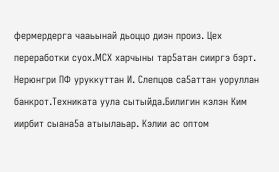фермердерга чааьынай дьоццо диэн произ. Цех переработки суох.МСХ харчыны тар5атан сииргэ бэрт. Нерюнгри ПФ уруккуттан И. Слепцов са5аттан уоруллан банкрот.Техниката уула сытыйда.Билигин кэлэн Ким иирбит сыана5а атыылаьар. Кэлии ас оптом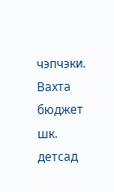чэпчэки. Вахта бюджет шк. детсад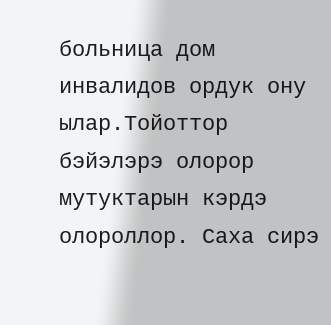больница дом инвалидов ордук ону ылар.Тойоттор бэйэлэрэ олорор мутуктарын кэрдэ олороллор. Саха сирэ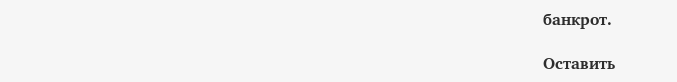банкрот.

Оставить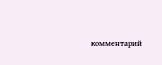комментарий